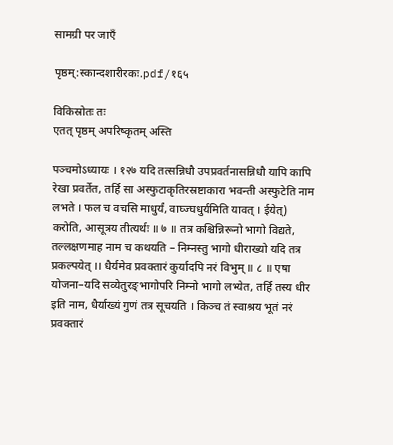सामग्री पर जाएँ

पृष्ठम्:स्कान्दशारीरकः.pdf/१६५

विकिस्रोतः तः
एतत् पृष्ठम् अपरिष्कृतम् अस्ति

पञ्चमोऽध्यायः । १२७ यदि तत्सन्निधौ उपप्रवर्तनासन्निधौ यापि कापि रेखा प्रवर्तेत, तर्हि सा अस्फुटाकृतिरस्रष्टाकारा भवन्ती अस्फुटेति नाम लभते । फल च वचसि माधुर्यं, वाघ्ज्घधुर्यमिति यावत् । ईयेत्) करोति, आसूत्रय तीत्यर्थः ॥ ७ ॥ तत्र कश्चिन्निरूनो भागो विद्यते, तल्लक्षणमाह नाम च कथयति – निम्नस्तु भागो धीराख्यो यदि तत्र प्रकल्पयेत् ।। धैर्यमेव प्रवक्तारं कुर्यादपि नरं विभुम् ॥ ८ ॥ एषा योजना–यदि सव्येतुरङ्भागोपरि निम्नो भागो लभ्येत, तर्हि तस्य धीर इति नाम, धैर्याख्यं गुणं तत्र सूचयति । किञ्च तं स्वाश्रय भूतं नरं प्रवक्तारं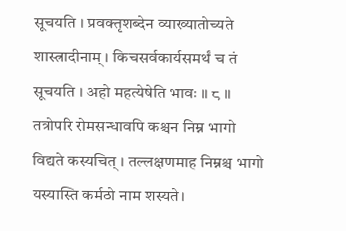सूचयति । प्रवक्तृशब्देन व्याख्यातोच्यते शास्त्रादीनाम् । किचसर्वकार्यसमर्थं च तं सूचयति । अहो महत्येषेति भावः ॥ ८ ॥ तत्रोपरि रोमसन्धावपि कश्चन निम्न भागो विद्यते कस्यचित् । तल्लक्षणमाह निम्नश्च भागो यस्यास्ति कर्मठो नाम शस्यते।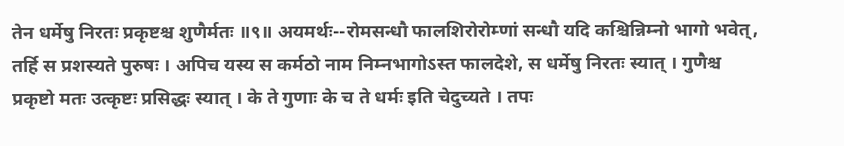तेन धर्मेषु निरतः प्रकृष्टश्च शुणैर्मतः ॥९॥ अयमर्थः--रोमसन्धौ फालशिरोरोम्णां सन्धौ यदि कश्चिन्निम्नो भागो भवेत्, तर्हि स प्रशस्यते पुरुषः । अपिच यस्य स कर्मठो नाम निम्नभागोऽस्त फालदेशे, स धर्मेषु निरतः स्यात् । गुणैश्च प्रकृष्टो मतः उत्कृष्टः प्रसिद्धः स्यात् । के ते गुणाः के च ते धर्मः इति चेदुच्यते । तपः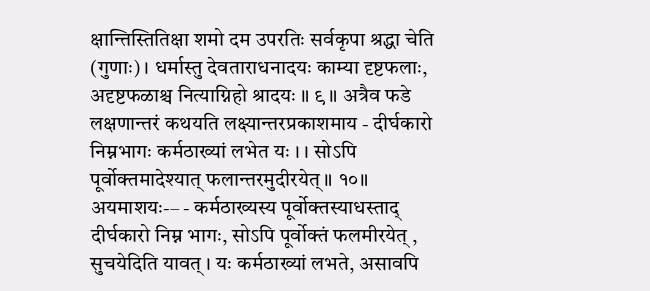क्षान्तिस्तितिक्षा शमो दम उपरतिः सर्वकृपा श्रद्धा चेति (गुणाः) । धर्मास्तु देवताराधनादयः काम्या दृष्टफलाः, अदृष्टफळाश्च नित्याग्निहो श्रादयः ॥ ९ ॥ अत्रैव फडे लक्षणान्तरं कथयति लक्ष्यान्तरप्रकाशमाय - दीर्घकारो निम्नभागः कर्मठाख्यां लभेत यः । । सोऽपि पूर्वोक्तमादेश्यात् फलान्तरमुदीरयेत् ॥ १०॥ अयमाशयः-– - कर्मठाख्यस्य पूर्वोक्तस्याधस्ताद् दीर्घकारो निम्न भागः, सोऽपि पूर्वोक्तं फलमीरयेत् , सुचयेदिति यावत् । यः कर्मठाख्यां लभते, असावपि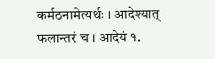कर्मठनामेत्यर्थः । आदेश्यात् फलान्तरं च । आदेयं १.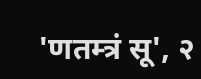'णतम्त्रं सू', २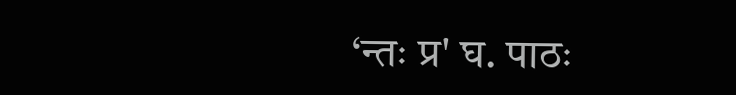‘न्तः प्र' घ. पाठः